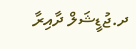ދ.ޖުޑީޝަލް ދާއިރާ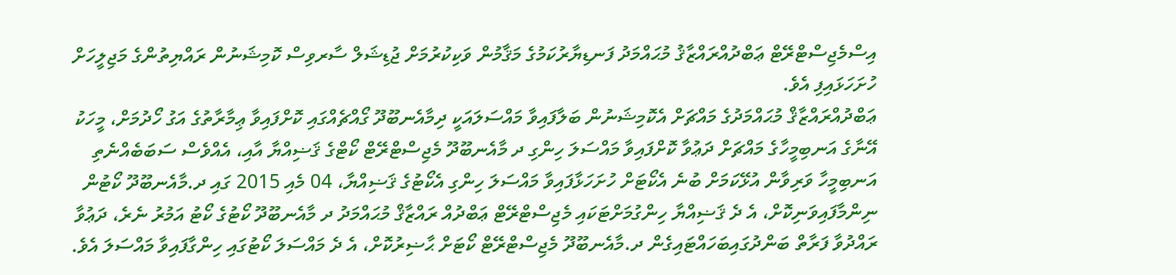އިސްމެޖިސްޓްރޭޓް ޢަބްދުއްރައްޒާޤު މުޙައްމަދު ފަނޑިޔާރުކަމުގެ މަޤާމުން ވަކިކުރުމަށް ޖުޑިޝަލް ސާރވިސް ކޮމިޝަނުން ރައްޔިތުންގެ މަޖިލީހަށް ހުށަހަޅައިފި އެވެ.
ޢަބްދުއްރައްޒާޤް މުޙައްމަދުގެ މައްޗަށް އެކޮމިޝަނުން ބަލާފައިވާ މައްސަލައަކީ ދިމާއެނބޫދޫ ގޯއްޗެއްގައި ކޮށްފައިވާ ޢިމާރާތުގެ އަގު ހޯދުމަށް، މީހަކު އޭނާގެ އަނބިމީހާގެ މައްޗަށް ދަޢުވާ ކޮށްފައިވާ މައްސަލަ ހިންގި ދ މާއެނބޫދޫ މެޖިސްޓްރޭޓް ކޯޓްގެ ޤަޟިއްޔާ އާއި، އެއްވެސް ސަބަބެއްނެތި އަނބިމީހާ ވަރިވާން އުޅޭކަމަށް ބުނެ އެކޯޓަށް ހުށަހަޅާފައިވާ މައްސަލަ ހިންގި އެކޯޓުގެ ޤަޟިއްޔާ، 04 މެއި 2015 ގައި ދ.މާއެނބޫދޫ ކޯޓުން ނިންމާފައިވަނިކޮށް، އެ ދެ ޤަޟިއްޔާ ހިންގުމަށްޓަކައި މެޖިސްޓްރޭޓް ޢަބްދުއް ރައްޒާޤް މުޙައްމަދު ދ މާއެނބޫދޫ ކޯޓުގެ ކޯޓު އަމުރު ނެރެ، ދަޢުވާ ރައްދުވާ ފަރާތް ބަންދުގައިބަހައްޓައިގެން ދ.މާއެނބޫދޫ މެޖިސްޓްރޭޓް ކޯޓަށް ޙާޟިރުކޮށް، އެ ދެ މައްސަލަ ކޯޓުގައި ހިންގާފައިވާ މައްސަލަ އެވެ.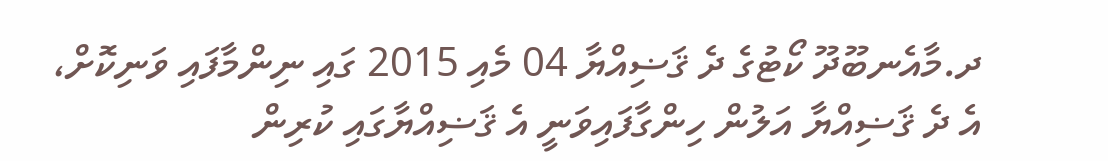ދ.މާއެނބޫދޫ ކޯޓުގެ ދެ ޤަޟިއްޔާ 04 މެއި 2015 ގައި ނިންމާފައި ވަނިކޮށް، އެ ދެ ޤަޟިއްޔާ އަލުން ހިންގާފައިވަނީ އެ ޤަޟިއްޔާގައި ކުރިން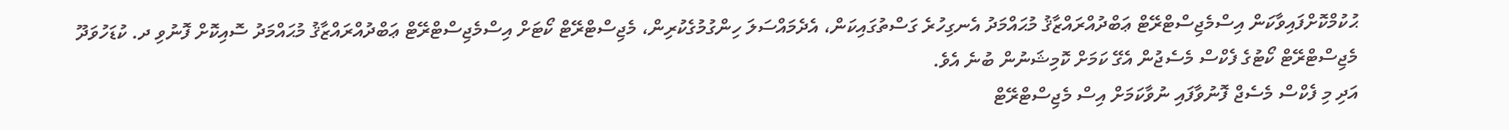ޙުކުމްކޮށްފައިވާކަން އިސްމެޖިސްޓްރޭޓް ޢަބްދުއްރައްޒާޤު މުޙައްމަދު އެނގިހުރެ ގަސްތުގައިކަން، އެދެމައްސަލަ ހިންގުމުގެކުރިން، މެޖިސްޓްރޭޓް ކޯޓަށް އިސްމެޖިސްޓްރޭޓް ޢަބްދުއްރައްޒާޤު މުޙައްމަދު ސޮއިކޮށް ފޮނުވި ދ. ކުޑަހުވަދޫ މެޖިސްޓްރޭޓް ކޯޓުގެ ފެކްސް މެސެޖުން އެގޭ ކަމަށް ކޮމިޝަނުން ބުނެ އެވެ.
އަދި މި ފެކްސް މެސެޖް ފޮނުވާފައި ނުވާކަމަށް އިސް މެޖިސްޓްރޭޓް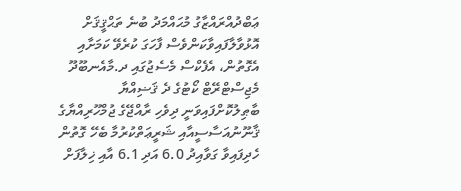ޢަބްދުއްރައްޒާގު މުޙައްމަދު ބުނެ ތަޙްޤީޤަށް އޮޅުވާލާފައިވާކަންވެސް ފާހަގަ ކުރެވޭ ކަމަށާއި އެގޮތުން، އެފެކްސް މެސެޖުގައި ދ.މާއެނބޫދޫ މެޖިސްޓްރޭޓް ކޯޓުގެ ދެ ޤަޟިއްޔާ ބާޠިލުކޮށްފައިވަނީ ދިވެހި ރާއްޖޭގެ ޖުމްހޫރިއްޔާގެ ޤާނޫނުއަސާސީއާއި ޝަރީޢަތްކުރުމާ ބެހޭ ގޮތުން ހެދިފައިވާ ގަވާއިދު 6.0 އަދި 6.1 އާއި ޚިލާފަށް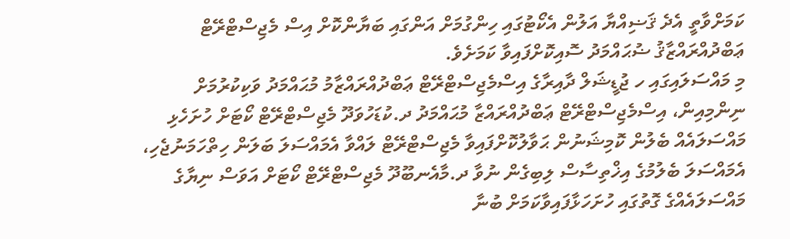ކަމަށްވާތީ އެދެ ޤަޟިއްޔާ އަލުން އެކޯޓުގައި ހިންގުމަށް އަންގައި ބަޔާންކޮށް އިސް މެޖިސްޓްރޭޓް ޢަބްދުއްރައްޒާޤު ޟުޙައްމަދު ސޮއިކޮށްފައިވާ ކަމަށެވެ.
މި މައްސަލައިގައި ހ ޖުޑީޝަލް ދާއިރާގެ އިސްމެޖިސްޓްރޭޓް ޢަބްދުއްރައްޒާމު މުޙައްމަދު ވަކިކުރުމަށް ނިންމިއިން، އިސްމެޖިސްޓްރޭޓް ޢަބްދުއްރައްޒާ މުޙައްމަދު ދ.ކުޑަހުވަދޫ މެޖިސްޓްރޭޓް ކޯޓަށް ހުށަހެޅި މައްސަލައެއް ބެލުން ކޮމިޝަނުން ޙަވާލުކޮށްފައިވާ މެޖިސްޓްރޭޓް ލައްވާ އެމައްސަލަ ބަލަން ހިތްހަމަނުޖެހި، އެމައްސަލަ ބެލުމުގެ އިޚްތިސާސް ލިބިގެން ނުވާ ދ.މާއެނބޫދޫ މެޖިސްޓްރޭޓް ކޯޓަށް އަވަސް ނިޔާގެ މައްސަލައެއްގެ ގޮތުގައި ހުށަހަޅާފައިވާކަމަށް ބުނާ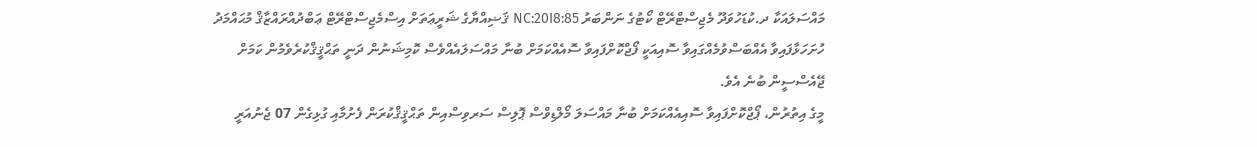މައްސަލައަކާ ދ.ކުޑަހުވަދޫ މެޖިސްޓްރޭޓް ކޯޓުގެ ނަންބަރު NC:20I8:85 ޤަޟިއްޔާގެ ޝަރީޢަތަށް އިސްމެޖިސްޓްރޭޓް ޢަބްދުއްރައްޒާޤް މުޙައްމަދު ހުށަހަޅާފައިވާ އެއްބަސްވުމެއްގައިވާ ސޮއިއަކީ ފޯޖްކޮށްފައިވާ ސޮއެއްކަމަށް ބުނާ މައްސަލައެއްވެސް ކޮމިޝަނުން ދަނީ ތަޙްޤީޤްކުރެވެމުން ކަމަށް ޖޭއެސްސީން ބުނެ އެވެ.
މީގެ އިތުރުން، ޕޯޖްކޮށްފައިވާ ސޮއިއެއްކަމަށް ބުނާ މައްސަލަ މޯލްޑިވްސް ޕޮލިސް ސަރވިސްއިން ތަޙްޤީޤްކުރަން ފެށުމާއި ގުޅިގެން 07 ޖެނުއަރީ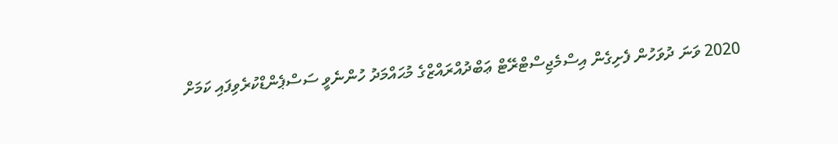2020 ވަނަ ދުވަހުން ފެށިގެން އިސްމެޖިސްޓްރޭޓް ޢަބްދުއްރައްޒްގެ މުޙައްމަދު ހުންނެވީ ސަސްޕެންޑްކުރެވިފައި ކަމަށް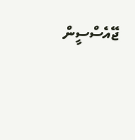ޖޭއެސްސީން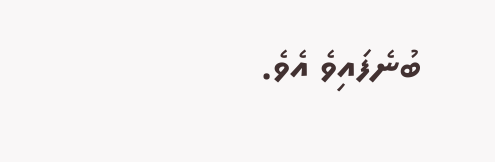ބުނެފައިވެ އެވެ.